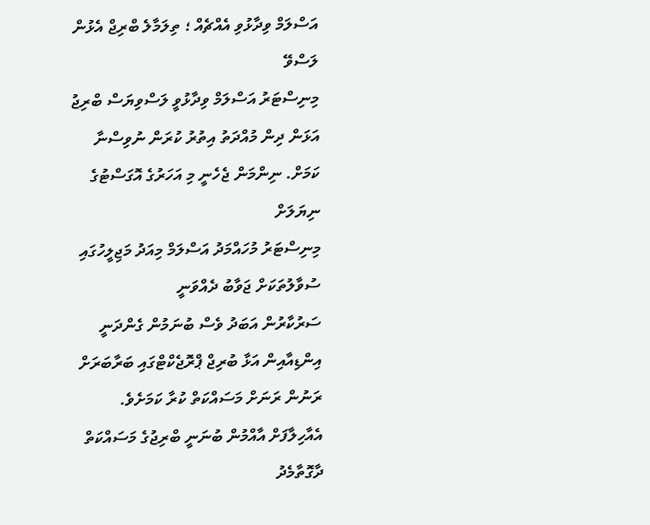އަސްލަމް ވިދާޅުވި އެއްޗެއް ؛ ތިލަމާލެ ބްރިޖް އެޅުން ލަސްވޭ
މިނިސްޓަރު އަސްލަމް ވިދާޅުވީ ލަސްވިޔަސް ބްރިޖު އަޅަން ދިން މުއްދަތު އިތުރު ކުރަން ނުވިސްނާ ކަމަށް. ނިންމަން ޖެހެނީ މި އަހަރުގެ އޮގަސްޓުގެ ނިޔަލަށް
މިނިސްޓަރު މުހައްމަދު އަސްލަމް މިއަދު މަޖިލީހުގައި ސުވާލުތަކަށް ޖަވާބު ދެއްވަނީ
ސަރުކާރުން އަބަދު ވެސް ބުނަމުން ގެންދަނީ އިންޑިއާއިން އަޅާ ބުރިޖް ޕްރޮޖެކްޓްގައި ބަރާބަރަށް ރަނުން ރަނަށް މަސައްކަތް ކުރާ ކަމަށެވެ. އެއާހިލާފަށް އާއްމުން ބުނަނީ ބްރިޖުގެ މަސައްކަތް ދާގޮތާމެދު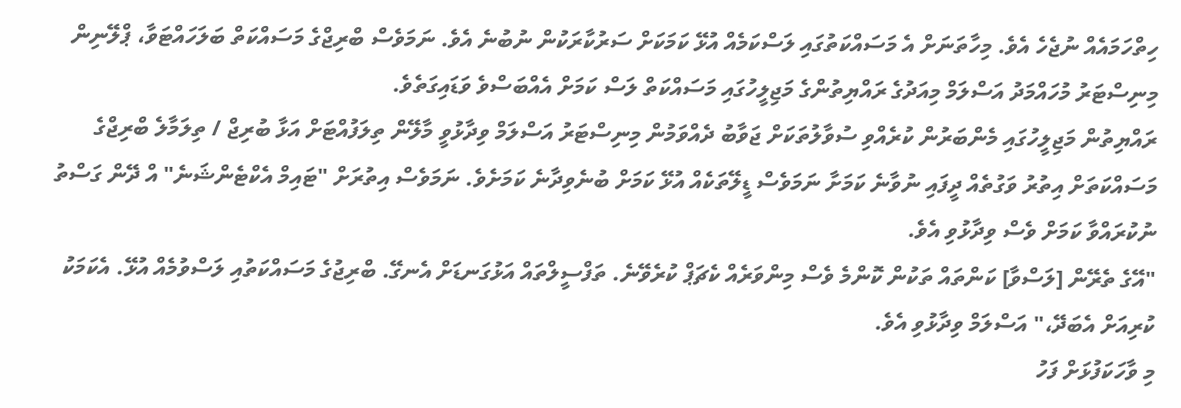ހިތްހަމައެއް ނުޖެހެ އެވެ. މިހާތަނަށް އެ މަސައްކަތުގައި ލަސްކަމެއް އުޅޭ ކަމަކަށް ސަރުކާރަކުން ނުބުނެ އެވެ. ނަމަވެސް ބްރިޖްގެ މަސައްކަތް ބަލަހައްޓަވާ، ޕްލޭނިން މިނިސްޓަރު މުހައްމަދު އަސްލަމް މިއަދުގެ ރައްޔިތުންގެ މަޖިލީހުގައި މަސައްކަތް ލަސް ކަމަށް އެއްބަސްވެ ވަޑައިގަތެވެ.
ރައްޔިތުން މަޖިލީހުގައި މެންބަރުން ކުރެއްވި ސުވާލުތަކަށް ޖަވާބު ދެއްވަމުން މިނިސްޓަރު އަސްލަމް ވިދާޅުވީ މާލޭން ތިލަފުއްޓަށް އަޅާ ބުރިޖް / ތިލަމާލެ ބްރިޖްގެ މަސައްކަތަށް އިތުރު ވަގުތެއް ދީފައި ނުވާނެ ކަމަށާ ނަމަވެސް ޑީލޭތަކެއް އުޅޭ ކަމަށް ބުނެވިދާނެ ކަމަށެވެ. ނަމަވެސް އިތުރަށް "ޓައިމް އެކްޓެންޝަނެ" އް ދޭން ގަސްތު ނުކުރައްވާ ކަމަށް ވެސް ވިދާޅުވި އެވެ.
"އޭގެ ތެރޭން [ލަސްވާ] ކަންތައް ތަކުން ކޮންމެ ވެސް މިންވަރެއް ކެޗަޕް ކުރެވޭނެ. ތަފްސީލްތައް އަޅުގަނޑަށް އެނގޭ. ބްރިޖުގެ މަސައްކަތުއި ލަސްވުމެއް އުޅޭ. އެކަމަކު ކުރިއަށް އެބަދޭ،" އަސްލަމް ވިދާޅުވި އެވެ.
މި ވާހަކަފުޅަށް ފަހު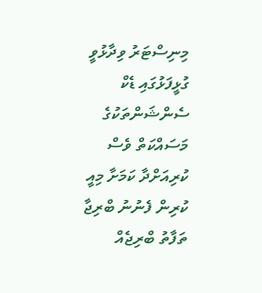މިނިސްޓަރު ވިދާޅުވީ ގުޅީފަޅުގައި ޑެކް ސެންޝަންތަކުގެ މަސައްކަތް ވެސް ކުރިއަށްދާ ކަމަށާ މިއީ ކުރިން ފެނުނު ބްރިޖާ ތަފާތު ބްރިޖެއް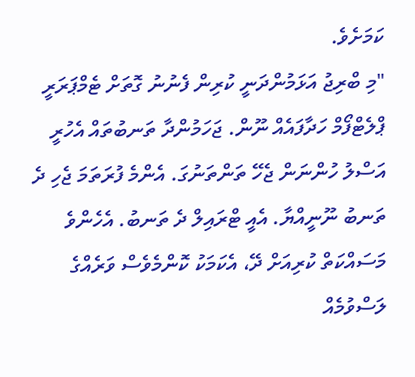ކަމަށެވެ.
"މި ބްރިޖު އަޅަމުންދަނީ ކުރިން ފެނުނު ގޮތަށް ޓެމްޕަރަރީ ޕްލެޓްފޯމް ހަދާފައެއް ނޫން. ޖަހަމުންދާ ތަނބުތައް އެހުރީ އަސްލު ހުންނަން ޖެހޭ ތަންތަނުގަ. އެންމެ ފުރަތަމަ ޖެހި ދެ ތަނބު ނޫނީއްޔާ. އެއީ ޓްރައިލް ދެ ތަނބު. އެހެންވެ މަސައްކަތް ކުރިއަށް ދޭ، އެކަމަކު ކޮންމެވެސް ވަރެއްގެ ލަސްވުމެއް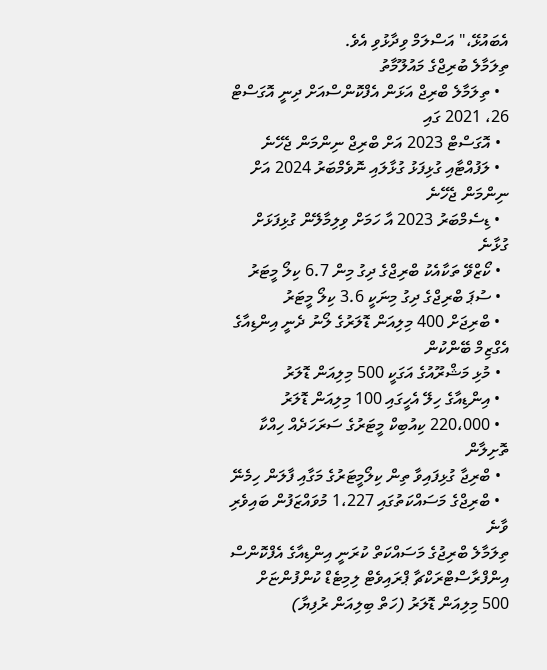އެބައުޅޭ،" އަސްލަމް ވިދާޅުވި އެވެ.
ތިލަމާލެ ބުރިޖްގެ މައުލޫމާތު
  • ތިލަމާލެ ބްރިޖް އަޅަން އެފްކޮންސްއަށް ދިނީ އޮގަސްޓް 26، 2021 ގައި
  • އޮގަސްޓް 2023 އަށް ބްރިޖް ނިންމަން ޖެހޭނެ
  • ލަފުއްޓާއި ގުޅިފަޅު ގުޅާލައި ނޮވެމްބަރު 2024 އަށް ނިންމަން ޖެހޭނެ
  • ޑިސެމްބަރު 2023 އާ ހަމަށް ވިލިމާލޭން ގުޅިފަޅަށް ގުޅާނެ
  • ކޯޒްވޭ ތަކާއެކު ބްރިޖްގެ ދިގު މިން 6.7 ކިލޯ މީޓަރު
  • ސުޕަ ބްރިޖްގެ ދިގު މިނަކީ 3.6 ކިލޯ މީޓަރު
  • ބްރިޖަށް 400 މިލިއަން ޑޮލަރުގެ ލޯނު ދެނީ އިންޑިއާގެ އެގްޒިމް ބޭންކުން
  • މުޅި މަޝްރޫއުގެ އަގަކީ 500 މިލިއަން ޑޮލަރު
  • އިންޑިއާގެ ހިލޭ އެހީގައި 100 މިލިއަން ޑޮލަރު
  • 220،000 ކިއުބިކް މީޓަރުގެ ސަރަހަދެއް ހިއްކާ ތޮށިލާން
  • ބްރިޖާ ގުޅިފައިވާ ތިން ކިލޯމީޓަރުގެ މަގާއި ފާލަން ހިމެނޭ
  • ބްރިޖްގެ މަސައްކަތުގައި 1،227 މުވައްޒަފުން ބައިވެރި ވާނެ
ތިލަމާލެ ބްރިޖުގެ މަސައްކަތް ކުރަނީ އިންޑިއާގެ އެފްކޮންސް އިންފްރާސްޓްރަކްޗާ ޕްރައިވެޓް ލިމިޓެޑް ކުންފުންޏަށް 500 މިލިއަން ޑޮލަރު (ހަތް ބިލިއަން ރުފިޔާ)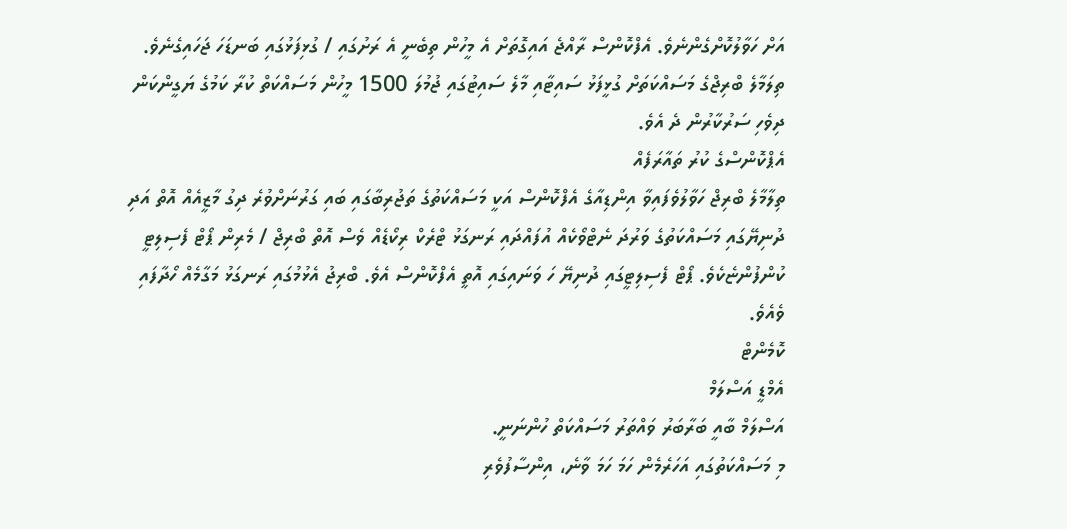އަށް ހަވާލުކޮށްގެންނެވެ. އެފްކޮންސް ރާއްޖެ އައިގޮތަށް އެ މީހުން ތިބެނީ އެ ރަށުގައި / ގުޅިފަޅުގައި ބަނޑަހަ ޖަހައިގެނެވެ. ތިލަމާލެ ބްރިޖްގެ މަސައްކަތަށް ގުޅީފަޅު ސައިޓާއި މާލެ ސައިޓުގައި ޖުމުލަ 1500 މީހުން މަސައްކަތް ކުރާ ކަމުގެ ޔަގީންކަން ދިވެހި ސަރުކާރުން ދެ އެވެ.
އެޕްކޮންސްގެ ކުރު ތައާރަފެއް
ތިލާމާލެ ބްރިޖް ހަވާލުވެފައިވާ އިންޑިއާގެ އެފްކޮންސް އަކީ މަސައްކަތުގެ ތަޖުރިބާގައި ބައި ގަރުނަށްވުރެ ދިގު މާޒީއެއް އޮތް އަދި ދުނިޔޭގައި މަސައްކަތުގެ ވަރުދަ ނެޓްވޯކެއް އުފައްދައި ރަނގަޅު ޓްރެކް ރިކޯޑެއް ވެސް އޮތް ބްރިޖް / މެރިން ޕޯޓް ފެސިލިޓީ ކުންފުންޏެކެވެ. ޕޯޓް ފެސިލިޓީގައި ދުނިޔޭ ހަ ވަނައިގައި އޮތީ އެފްކޮންސް އެވެ. ބްރިޖު އެޅުމުގައި ރަނގަޅު މަގާމެއް ހޯދާފައި ވެއެވެ.
ކޮމެންޓް
އެމްޑީ އަސްލަމް
އަސްލަމް ބާއީ ބަރާބަރު ވައްތަރު މަސައްކަތް ހުންނަނީ.
މި މަސައްކަތުގައި އަހަރެމެން ހަމަ ހަމަ ވާނެ، އިންސާފުވެރި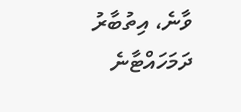ވާނެ، އިތުބާރު ދަމަހައްޓާނެ